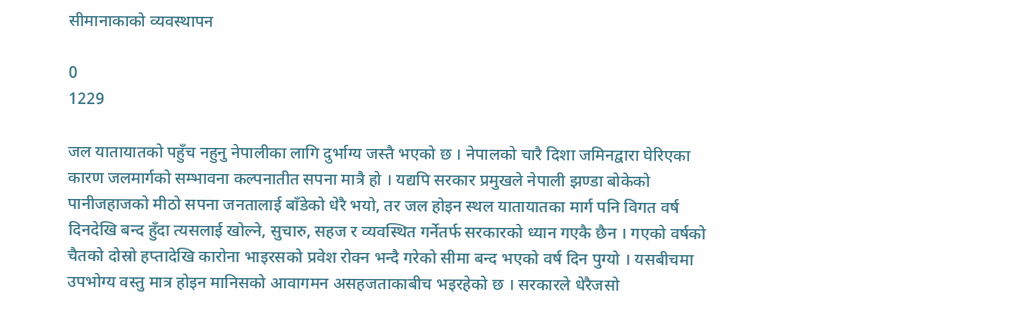सीमानाकाको व्यवस्थापन

0
1229

जल यातायातको पहुँच नहुनु नेपालीका लागि दुर्भाग्य जस्तै भएको छ । नेपालको चारै दिशा जमिनद्वारा घेरिएका कारण जलमार्गको सम्भावना कल्पनातीत सपना मात्रै हो । यद्यपि सरकार प्रमुखले नेपाली झण्डा बोकेको पानीजहाजको मीठो सपना जनतालाई बाँडेको धेरै भयो, तर जल होइन स्थल यातायातका मार्ग पनि विगत वर्ष दिनदेखि बन्द हुँदा त्यसलाई खोल्ने, सुचारु, सहज र व्यवस्थित गर्नेतर्फ सरकारको ध्यान गएकै छैन । गएको वर्षको चैतको दोस्रो हप्तादेखि कारोना भाइरसको प्रवेश रोक्न भन्दै गरेको सीमा बन्द भएको वर्ष दिन पुग्यो । यसबीचमा उपभोग्य वस्तु मात्र होइन मानिसको आवागमन असहजताकाबीच भइरहेको छ । सरकारले धेरैजसो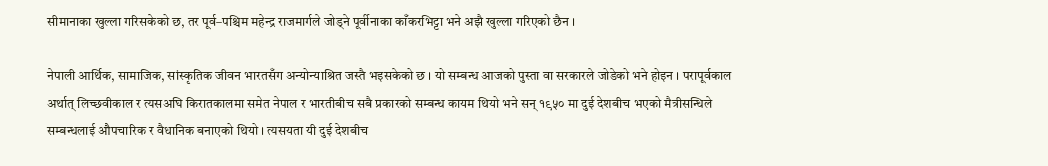सीमानाका खुल्ला गरिसकेको छ, तर पूर्व–पश्चिम महेन्द्र राजमार्गले जोड्ने पूर्वीनाका काँकरभिट्टा भने अझै खुल्ला गरिएको छैन ।

नेपाली आर्थिक, सामाजिक, सांस्कृतिक जीवन भारतसँग अन्योन्याश्रित जस्तै भइसकेको छ । यो सम्बन्ध आजको पुस्ता वा सरकारले जोडेको भने होइन । परापूर्वकाल अर्थात् लिच्छवीकाल र त्यसअघि किरातकालमा समेत नेपाल र भारतीबीच सबै प्रकारको सम्बन्ध कायम थियो भने सन् १९५० मा दुई देशबीच भएको मैत्रीसन्धिले सम्बन्धलाई औपचारिक र वैधानिक बनाएको थियो । त्यसयता यी दुई देशबीच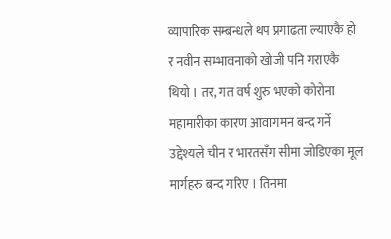व्यापारिक सम्बन्धले थप प्रगाढता ल्याएकै हो र नवीन सम्भावनाको खोजी पनि गराएकै थियो । तर, गत वर्ष शुरु भएको कोरोना महामारीका कारण आवागमन बन्द गर्ने उद्देश्यले चीन र भारतसँग सीमा जोडिएका मूल मार्गहरु बन्द गरिए । तिनमा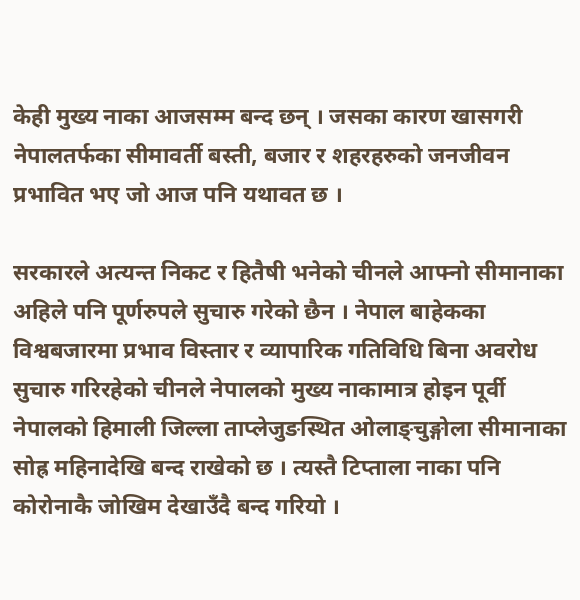केही मुख्य नाका आजसम्म बन्द छन् । जसका कारण खासगरी नेपालतर्फका सीमावर्ती बस्ती, बजार र शहरहरुको जनजीवन प्रभावित भए जो आज पनि यथावत छ ।

सरकारले अत्यन्त निकट र हितैषी भनेको चीनले आफ्नो सीमानाका अहिले पनि पूर्णरुपले सुचारु गरेको छैन । नेपाल बाहेकका विश्वबजारमा प्रभाव विस्तार र व्यापारिक गतिविधि बिना अवरोध सुचारु गरिरहेको चीनले नेपालको मुख्य नाकामात्र होइन पूर्वी नेपालको हिमाली जिल्ला ताप्लेजुङस्थित ओलाङ्चुङ्गोला सीमानाका सोह्र महिनादेखि बन्द राखेको छ । त्यस्तै टिप्ताला नाका पनि कोरोनाकै जोखिम देखाउँदै बन्द गरियो ।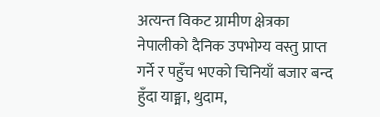अत्यन्त विकट ग्रामीण क्षेत्रका नेपालीको दैनिक उपभोग्य वस्तु प्राप्त गर्ने र पहुँच भएको चिनियाँ बजार बन्द हुँदा याङ्मा, थुदाम,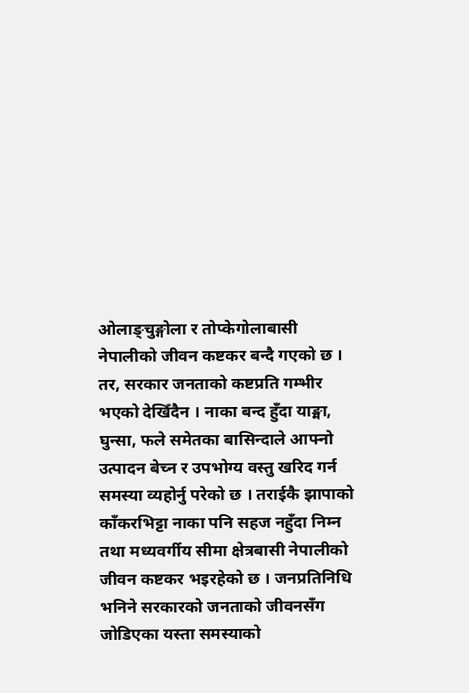ओलाङ्चुङ्गोला र तोप्केगोलाबासी नेपालीको जीवन कष्टकर बन्दै गएको छ । तर, सरकार जनताको कष्टप्रति गम्भीर भएको देखिँदैन । नाका बन्द हुँदा याङ्मा, घुन्सा, फले समेतका बासिन्दाले आफ्नो उत्पादन बेच्न र उपभोग्य वस्तु खरिद गर्न समस्या व्यहोर्नु परेको छ । तराईकै झापाको काँकरभिट्टा नाका पनि सहज नहुँदा निम्न तथा मध्यवर्गीय सीमा क्षेत्रबासी नेपालीको जीवन कष्टकर भइरहेको छ । जनप्रतिनिधि भनिने सरकारको जनताको जीवनसँग जोडिएका यस्ता समस्याको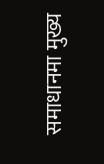समाधानमा मुख्य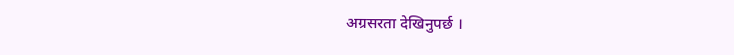अग्रसरता देखिनुपर्छ ।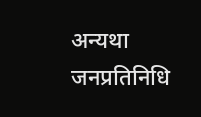अन्यथा जनप्रतिनिधि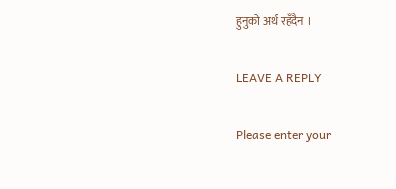हुनुको अर्थ रहँदैन ।

LEAVE A REPLY

Please enter your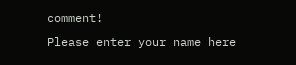comment!
Please enter your name here